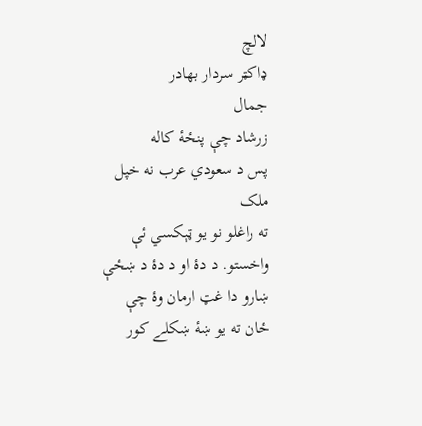لالچ
ډاکټر سردار بهادر
جمال
زرشاد چې پنځۀ کاله
پس د سعودي عرب نه خپل ملک
ته راغلو نو يو ټېکسي ئې
واخستو. د دۀ او د دۀ د ښځې
ښارو دا غټ ارمان وۀ چې
ځان ته يو ښۀ ښکلے کور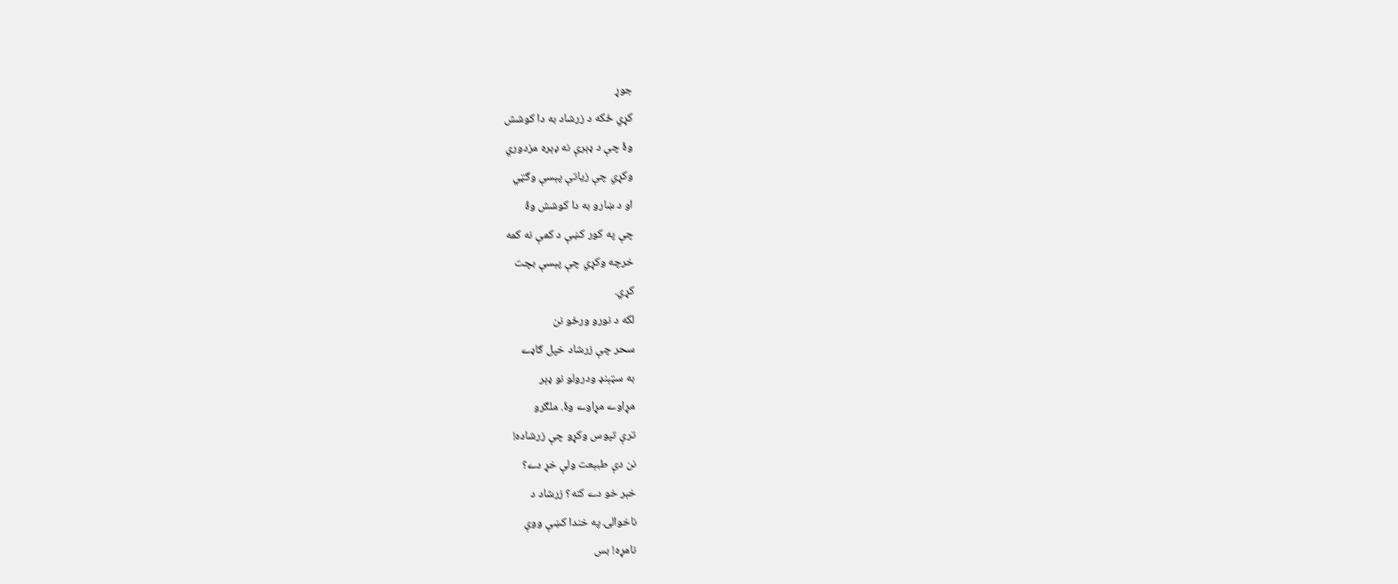جوړ
کړي ځکه د زرشاد به دا کوشش
وۀ چې د ډېرې نه ډېره مزدوري
وکړي چې زياتې پېسې وګټي
او د ښارو به دا کوشش وۀ
چې په کور کښې د کمې نه کمه
خرچه وکړي چې پېسې بچت
کړي.
لکه د نورو ورځو نن
سحر چې زرشاد خپل ګاډے
به سټېنډ ودرولو نو ډېر
مړاوے مړاوے وۀ. ملګرو
ترې تپوس وکړو چې زرشاده!
نن دې طبېعت ولې خړ دے؟
خېر خو دے کنه؟ زرشاد د
ناخوالۍ په خندا کښې ووې
نامړه! بس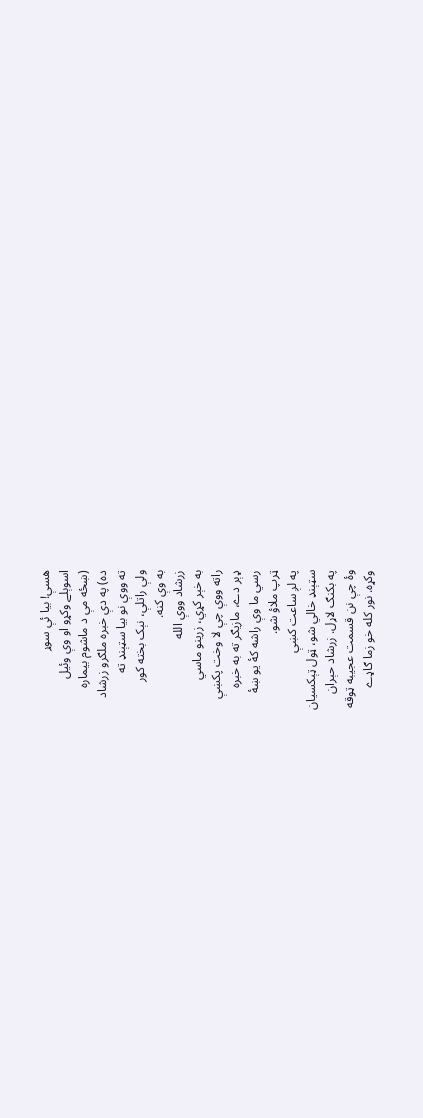هسې! بيا ئې سوړ
اسوېلے وکړو او وې وئيل
(ښځه مې د ماشوم بيماره
ده) په دې خبره ملګرو زرشاد
ته ووې نو بيا سټېنډ ته
ولې راتلې، نېک بخته کور
به وې کنه.
زرشاد ووې الله
به خېر کړي، زرينو ماسي
راته ووې چې لا وخت پکښې
ډېر دے، مازيګر ته به خبره
رسي ما وې راشه کۀ يو ښۀ
ټرپ ملاؤ شو.
په لږ ساعت کښې
سټېنډ خالي شو، ټول ټېکسيان
په بکنګ لاړل. زرشاد حېران
وۀ چې نن قسمت عجيبه ټوقه
وکړه. نور کله خو زما ګاډے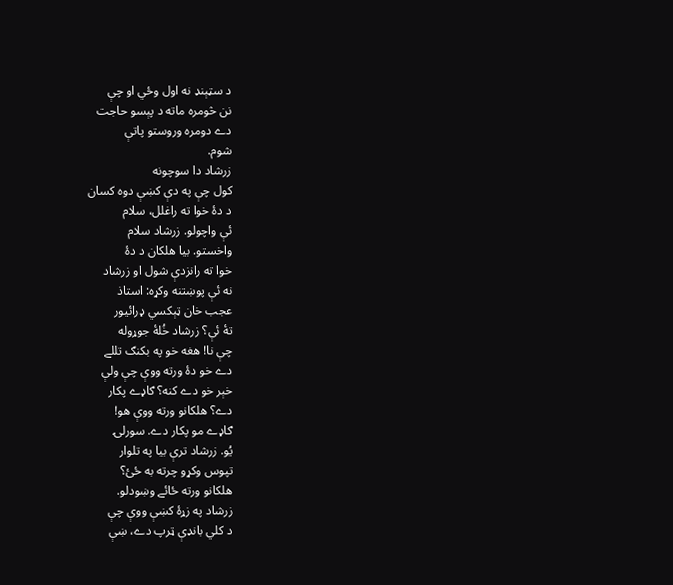د سټېنډ نه اول وځي او چې
نن څومره ماته د پېسو حاجت
دے دومره وروستو پاتې
شوم.
زرشاد دا سوچونه
کول چې په دې کښې دوه کسان
د دۀ خوا ته راغلل، سلام
ئې واچولو. زرشاد سلام
واخستو. بيا هلکان د دۀ
خوا ته رانزدې شول او زرشاد
نه ئې پوښتنه وکړه: استاذ
عجب خان ټېکسي ډرائيور
تۀ ئې؟ زرشاد خُلۀ جوړوله
چې نا! هغه خو په بکنګ تللے
دے خو دۀ ورته ووې چې ولې
خېر خو دے کنه؟ ګاډے پکار
دے؟ هلکانو ورته ووې هو!
ګاډے مو پکار دے. سورلۍ
يُو. زرشاد ترې بيا په تلوار
تپوس وکړو چرته به ځئ؟
هلکانو ورته ځائے وښودلو.
زرشاد په زړۀ کښې ووې چې
د کلي بانډې ټرپ دے، ښې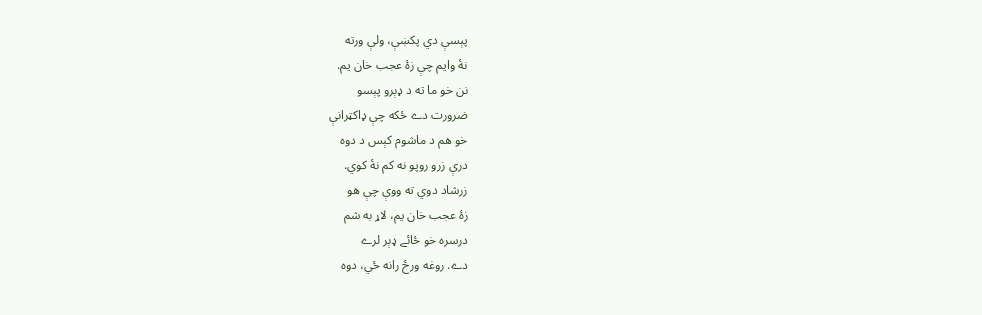پېسې دي پکښې، ولې ورته
نۀ وايم چې زۀ عجب خان يم.
نن خو ما ته د ډېرو پېسو
ضرورت دے ځکه چې ډاکټرانې
خو هم د ماشوم کېس د دوه
درې زرو روپو نه کم نۀ کوي.
زرشاد دوي ته ووې چې هو
زۀ عجب خان يم، لاړ به شم
درسره خو ځائے ډېر لرے
دے. روغه ورځ رانه ځي، دوه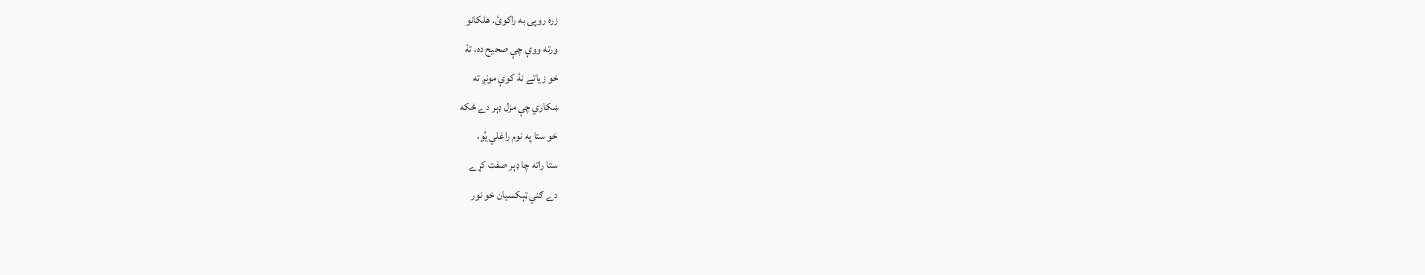زره روپۍ به راکوئ. هلکانو
ورته ووې چې صحيح ده، تۀ
خو زياتے نۀ کوې مونږ ته
ښکاري چې مزل ډېر دے ځکه
خو ستا په نوم راغلي يُو،
ستا راته چا ډېر صفت کړے
دے ګني ټېکسيان خو نور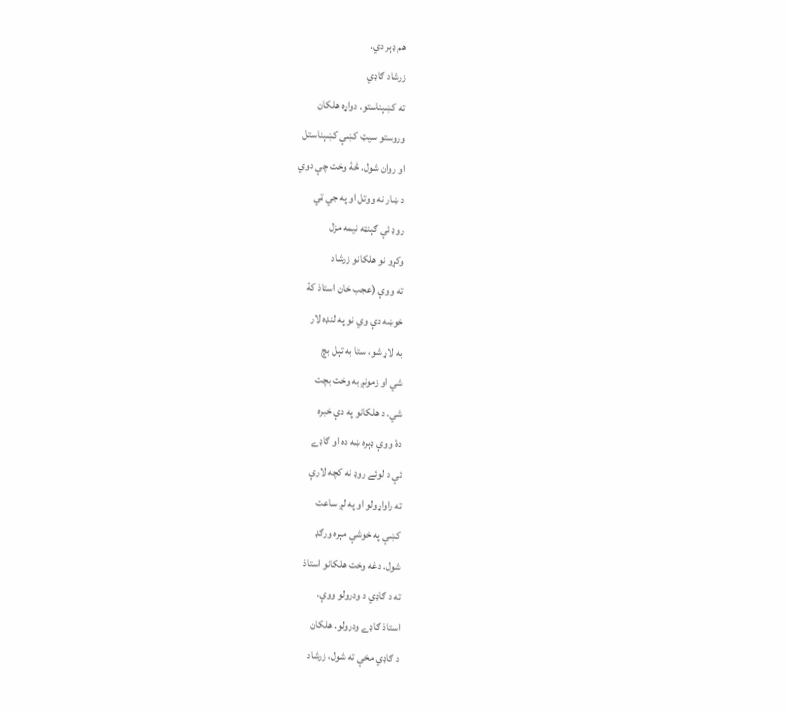هم ډېر دي.
زرشاد ګاډي
ته کښېناستو. دواړه هلکان
وروستو سيټ کښې کښېناستل
او روان شول. څۀ وخت چې دوي
د ښار نه ووتل او په جي ټي
روډ ئې ګېنټه نيمه مزل
وکړو نو هلکانو زرشاد
ته ووې (عجب خان استاذ کۀ
خوښه دې وي نو په لنډه لار
به لاړ شو، ستا به تېل بچ
شي او زمونږ به وخت بچت
شي. د هلکانو په دې خبره
دۀ ووې ډېره ښه ده او ګاډے
ئې د لوئے روډ نه کچه لارې
ته راواړولو او په لږ ساعت
کښې په خوشې مېره ورګډ
شول. دغه وخت هلکانو استاذ
ته د ګاډي د ودرولو ووې.
استاذ ګاډے ودرولو. هلکان
د ګاډي مخې ته شول، زرشاد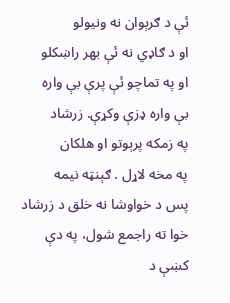ئې د ګرېوان نه ونيولو
او د ګاډي نه ئې بهر راښکلو
او په تماچو ئې پرې بې واره
بې واره ډزې وکړې. زرشاد
په زمکه پرېوتو او هلکان
په مخه لاړل . ګېنټه نيمه
پس د خواوشا نه خلق د زرشاد
خوا ته راجمع شول، په دې
کښې د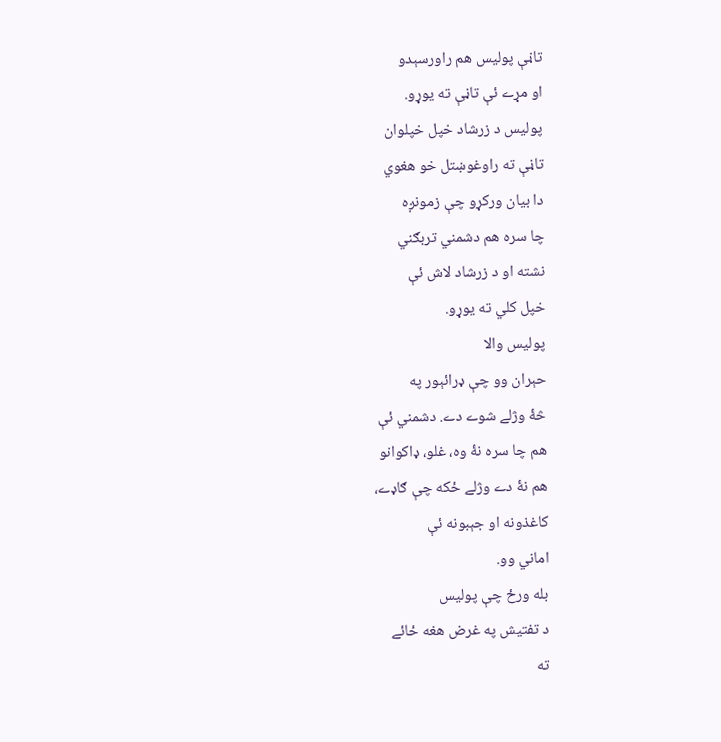تاڼې پوليس هم راورسېدو
او مړے ئې تاڼې ته يوړو.
پوليس د زرشاد خپل خپلوان
تاڼې ته راوغوښتل خو هغوي
دا بيان ورکړو چې زمونږه
چا سره هم دشمني تربګني
نشته او د زرشاد لاش ئې
خپل کلي ته يوړو.
پوليس والا
حېران وو چې ډرائېور په
څۀ وژلے شوے دے. دشمني ئې
هم چا سره نۀ وه، غلو، ډاکوانو
هم نۀ دے وژلے ځکه چې ګاډے،
کاغذونه او جېبونه ئې
اماني وو.
بله ورځ چې پوليس
د تفتيش په غرض هغه ځائے
ته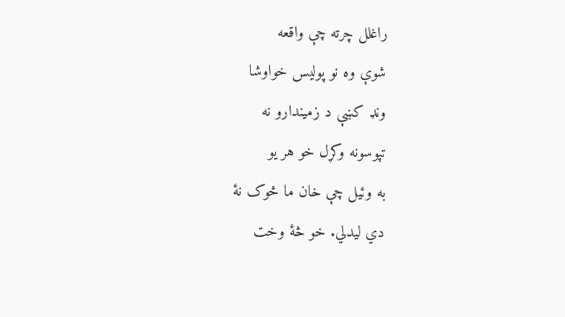راغلل چرته چې واقعه
شوې وه نو پوليس خواوشا
ونډ کښې د زميندارو نه
تپوسونه وکړل خو هر يو
به وئيل چې خان ما څوک نۀ
دي ليدلي. خو څۀ وخت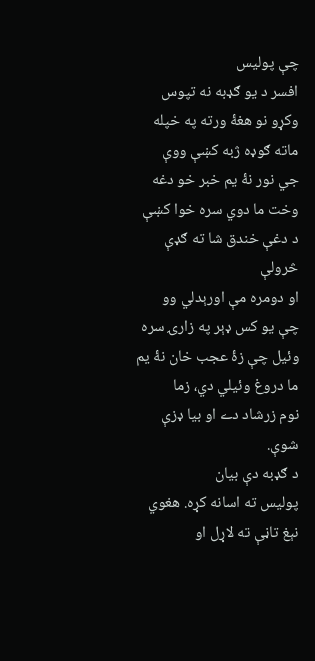چې پوليس
افسر د يو ګډبه نه تپوس
وکړو نو هغۀ ورته په خپله
ماته ګوډه ژبه کښې ووې
جي نور نۀ يم خبر خو دغه
وخت ما دوي سره خوا کښې
د دغې خندق شا ته ګډې څرولې
او دومره مې اورېدلي وو
چې يو کس ډېر په زارۍ سره
وئيل چې زۀ عجب خان نۀ يم
ما دروغ وئيلي دي، زما
نوم زرشاد دے او بيا ډزې
شوې.
د ګډبه دې بيان
پوليس ته اسانه کړه. هغوي
نېغ تاڼې ته لاړل او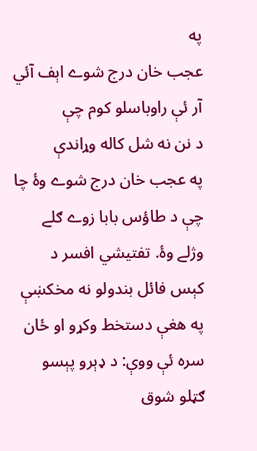په
عجب خان درج شوے اېف آئي
آر ئې راوباسلو کوم چې
د نن نه شل کاله وړاندې
په عجب خان درج شوے وۀ چا
چې د طاؤس بابا زوے ګلے
وژلے وۀ. تفتيشي افسر د
کېس فائل بندولو نه مخکښې
په هغې دستخط وکړو او ځان
سره ئې ووې: د ډېرو پېسو
ګټلو شوق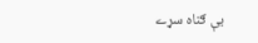بې ګناه سړے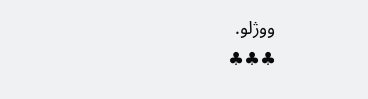ووژلو.
♣♣♣